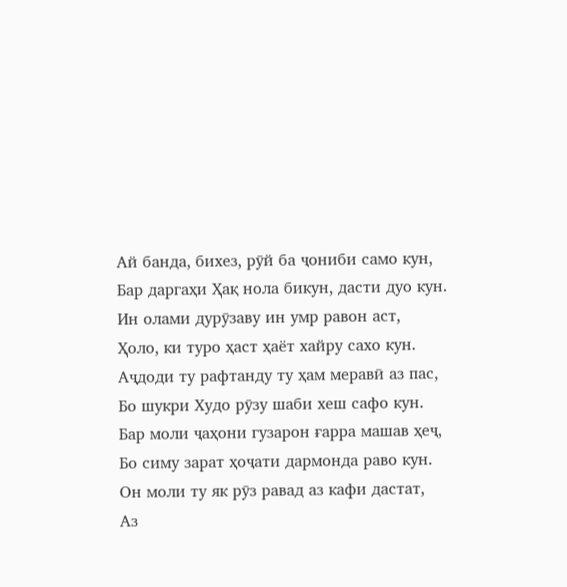Ай банда, бихез, рӯй ба ҷониби само кун,
Бар даргаҳи Ҳақ нола бикун, дасти дуо кун.
Ин олами дурӯзаву ин умр равон аст,
Ҳоло, ки туро ҳаст ҳаёт хайру сахо кун.
Аҷдоди ту рафтанду ту ҳам меравӣ аз пас,
Бо шукри Худо рӯзу шаби хеш сафо кун.
Бар моли ҷаҳони гузарон ғарра машав ҳеҷ,
Бо симу зарат ҳоҷати дармонда раво кун.
Он моли ту як рӯз равад аз кафи дастат,
Аз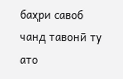баҳри савоб чанд тавонӣ ту ато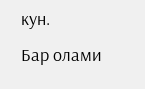кун.
Бар олами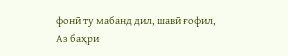фонӣ ту мабанд дил, шавӣ ғофил,
Аз баҳри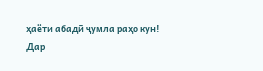ҳаёти абадӣ ҷумла раҳо кун!
Дар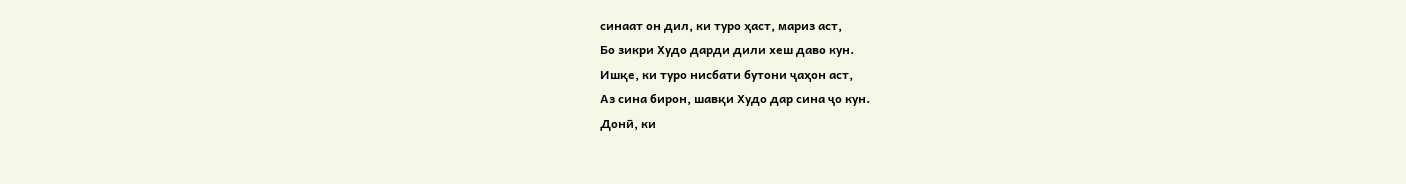синаат он дил, ки туро ҳаст, мариз аст,
Бо зикри Худо дарди дили хеш даво кун.
Ишқе, ки туро нисбати бутони ҷаҳон аст,
Аз сина бирон, шавқи Худо дар сина ҷо кун.
Донӣ, ки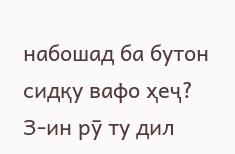набошад ба бутон сидқу вафо ҳеҷ?
З-ин рӯ ту дил